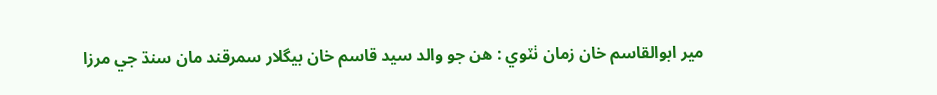مير ابوالقاسم خان زمان ٺٽوي : هن جو والد سيد قاسم خان بيگلار سمرقند مان سنڌ جي مرزا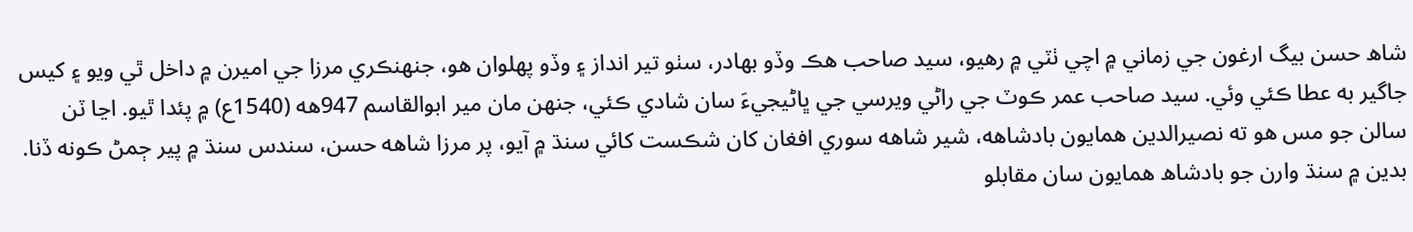شاھ حسن بيگ ارغون جي زماني ۾ اچي ٺٽي ۾ رهيو، سيد صاحب هڪ وڏو بهادر، سٺو تير انداز ۽ وڏو پهلوان هو، جنهنڪري مرزا جي اميرن ۾ داخل ٿي ويو ۽ کيس جاگير به عطا ڪئي وئي. سيد صاحب عمر ڪوٽ جي راڻي ويرسي جي ڀاڻيجيءَ سان شادي ڪئي، جنهن مان مير ابوالقاسم 947ھه (1540ع) ۾ پئدا ٿيو. اڃا ٽن سالن جو مس هو ته نصيرالدين همايون بادشاھه، شير شاھه سوري افغان کان شڪست کائي سنڌ ۾ آيو، پر مرزا شاھه حسن، سندس سنڌ ۾ پير ڄمڻ ڪونه ڏنا. بدين ۾ سنڌ وارن جو بادشاھ همايون سان مقابلو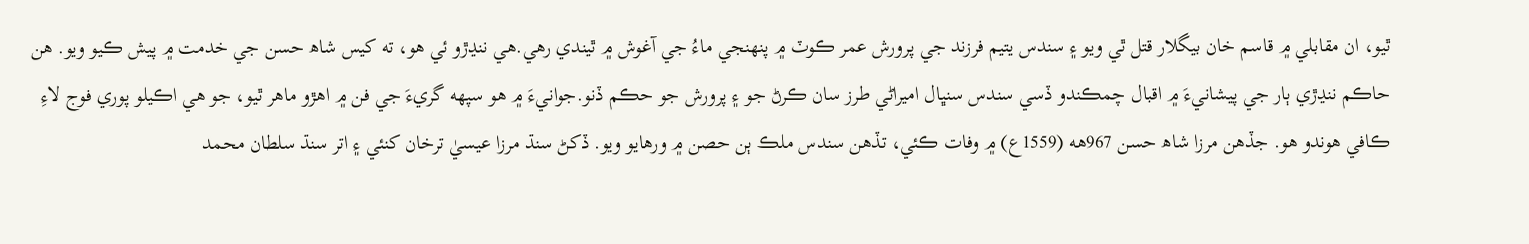ٿيو، ان مقابلي ۾ قاسم خان بيگلار قتل ٿي ويو ۽ سندس يتيم فرزند جي پرورش عمر ڪوٽ ۾ پنهنجي ماءُ جي آغوش ۾ ٿيندي رهي.هي ننڍڙو ئي هو، ته کيس شاھ حسن جي خدمت ۾ پيش ڪيو ويو. هن حاڪم ننڍڙي ٻار جي پيشانيءَ ۾ اقبال چمڪندو ڏسي سندس سنڀال اميراڻي طرز سان ڪرڻ جو ۽ پرورش جو حڪم ڏنو.جوانيءَ ۾ هو سپهه گريءَ جي فن ۾ اهڙو ماهر ٿيو، جو هي اڪيلو پوري فوج لاءِ ڪافي هوندو هو. جڏهن مرزا شاھ حسن 967ھه (1559ع) ۾ وفات ڪئي، تڏهن سندس ملڪ ٻن حصن ۾ ورهايو ويو. ڏکڻ سنڌ مرزا عيسيٰ ترخان کنئي ۽ اتر سنڌ سلطان محمد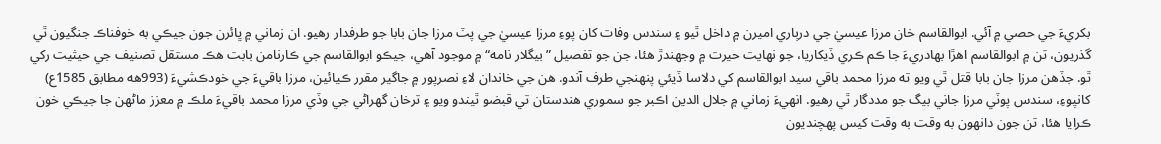بکريءَ جي حصي ۾ آئي. ابوالقاسم خان مرزا عيسيٰ جي درٻاري اميرن ۾ داخل ٿيو ۽ سندس وفات کان پوءِ مرزا عيسيٰ جي پٽ مرزا جان بابا جو طرفدار رهيو. ان زماني ۾ ڀائرن جون جيڪي به خوفناڪ جنگيون ٿي گذريون، تن ۾ ابوالقاسم اهڙا بهادريءَ جا ڪم ڪري ڏيکاريا، جو نهايت حيرت ۾ وجھندڙ هئا، جن جو تفصيل ”بيگلار نامه“ ۾ موجود آهي، جيڪو ابوالقاسم جي ڪارنامن بابت هڪ مستقل تصنيف جي حيثيت رکي ٿو. جڏهن مرزا جان بابا قتل ٿي ويو ته مرزا محمد باقي سيد ابوالقاسم کي دلاسا ڏيئي پنهنجي طرف آندو. هن جي خاندان لاءِ نصرپور ۾ جاگير مقرر ڪيائين، مرزا باقيءَ جي خودڪشيءَ (993ھه مطابق 1585ع) کانپوءِ، سندس پوٽي مرزا جاني بيگ جو مددگار ٿي رهيو. انهيءَ زماني ۾ جلال الدين اڪبر جو سموري هندستان تي قبضو ٿيندو ويو ۽ ترخان گھراڻي جي وڏي مرزا محمد باقيءَ ملڪ ۾ معزز ماڻهن جا جيڪي خون ڪرايا هئا، تن جون دانهون به وقت به وقت کيس پهچنديون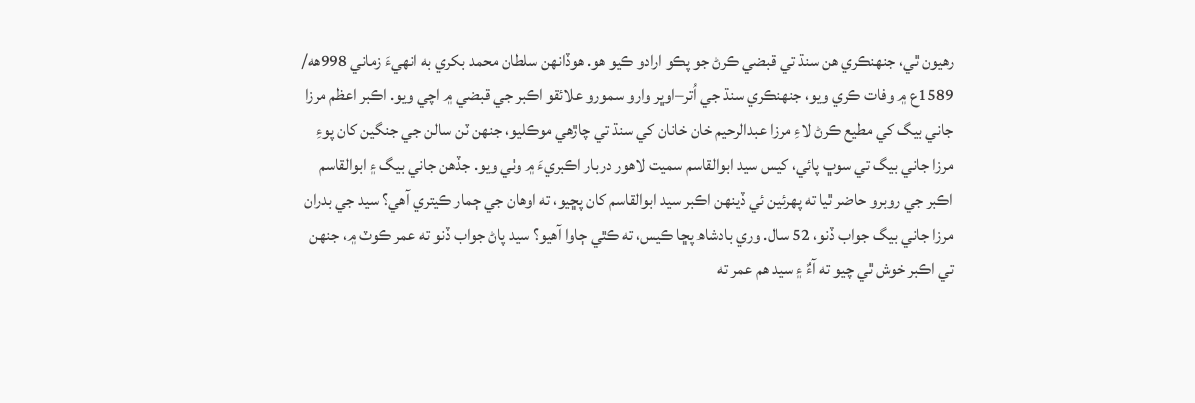رهيون ٿي، جنهنڪري هن سنڌ تي قبضي ڪرڻ جو پڪو ارادو ڪيو هو. هوڏانهن سلطان محمد بکري به انهيءَ زماني 998ھه/ 1589ع ۾ وفات ڪري ويو، جنهنڪري سنڌ جي اُتر–اوڀر وارو سمورو علائقو اڪبر جي قبضي ۾ اچي ويو. اڪبر اعظم مرزا جاني بيگ کي مطيع ڪرڻ لاءِ مرزا عبدالرحيم خان خانان کي سنڌ تي چاڙهي موڪليو، جنهن ٽن سالن جي جنگين کان پوءِ مرزا جاني بيگ تي سوڀ پائي، کيس سيد ابوالقاسم سميت لاهور دربار اڪبريءَ ۾ وٺي ويو. جڏهن جاني بيگ ۽ ابوالقاسم اڪبر جي روبرو حاضر ٿيا ته پهرئين ئي ڏينهن اڪبر سيد ابوالقاسم کان پڇيو، ته اوهان جي ڄمار ڪيتري آهي؟ سيد جي بدران مرزا جاني بيگ جواب ڏنو، 52 سال. وري بادشاھ پڇا ڪيس، ته ڪٿي ڄاوا آهيو؟ سيد پاڻ جواب ڏنو ته عمر ڪوٽ ۾، جنهن تي اڪبر خوش ٿي چيو ته آءٌ ۽ سيد هم عمر ته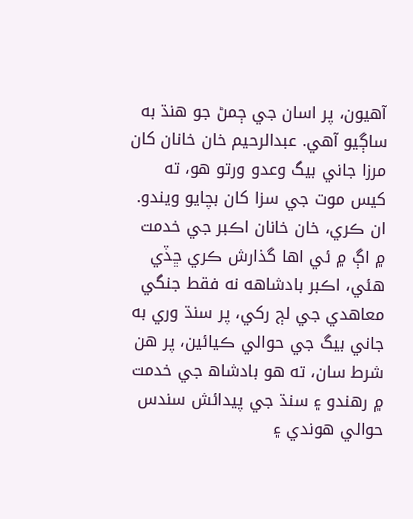آهيون، پر اسان جي ڄمڻ جو هنڌ به ساڳيو آهي. عبدالرحيم خان خانان کان مرزا جاني بيگ وعدو ورتو هو، ته کيس موت جي سزا کان بچايو ويندو. ان ڪري، خان خانان اڪبر جي خدمت ۾ اڳ ۾ ئي اها گذارش ڪري ڇڏي هئي، اڪبر بادشاهه نه فقط جنگي معاهدي جي لڄ رکي، پر سنڌ وري به جاني بيگ جي حوالي ڪيائين، پر هن شرط سان، ته هو بادشاھ جي خدمت ۾ رهندو ۽ سنڌ جي پيدائش سندس حوالي هوندي ۽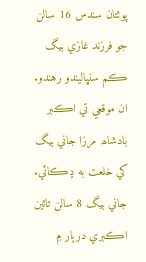پوئتان سندس 16 سالن جو فرزند غازي بيگ ڪم سنڀاليندو رهندو. ان موقعي تي اڪبر بادشاھ مرزا جاني بيگ کي خلعت به ڍڪائي. جاني بيگ 8 سالن تائين اڪبري درٻار ۾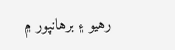رهيو ۽ برهانپور ۾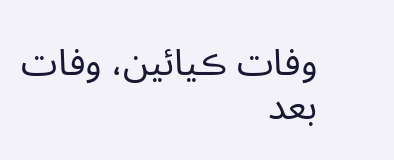وفات ڪيائين، وفات بعد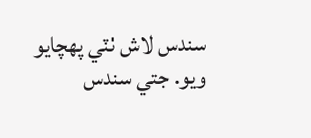سندس لاش ٺٽي پهچايو ويو. جتي سندس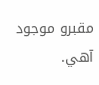مقبرو موجود آهي.